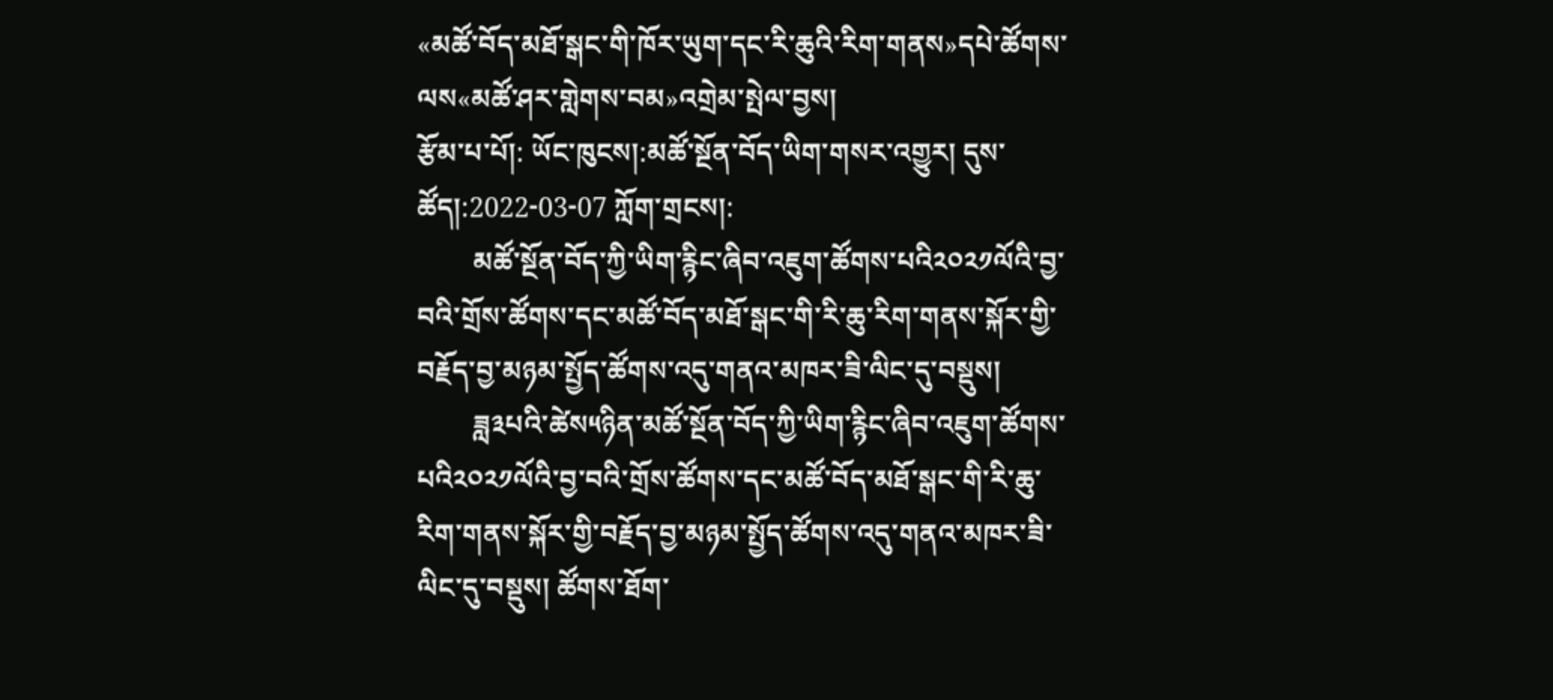«མཚོ་བོད་མཐོ་སྒང་གི་ཁོར་ཡུག་དང་རི་ཆུའི་རིག་གནས»དཔེ་ཚོགས་ལས«མཚོ་ཤར་གླེགས་བམ»འགྲེམ་སྤེལ་བྱས།
རྩོམ་པ་པོ།: ཡོང་ཁུངས།:མཚོ་སྔོན་བོད་ཡིག་གསར་འགྱུར། དུས་ཚོད།:2022-03-07 ཀློག་གྲངས།:
        མཚོ་སྔོན་བོད་ཀྱི་ཡིག་རྙིང་ཞིབ་འཇུག་ཚོགས་པའི༢༠༢༡ལོའི་བྱ་བའི་གྲོས་ཚོགས་དང་མཚོ་བོད་མཐོ་སྒང་གི་རི་ཆུ་རིག་གནས་སྐོར་གྱི་བརྗོད་བྱ་མཉམ་སྤྱོད་ཚོགས་འདུ་གནའ་མཁར་ཟི་ལིང་དུ་བསྡུས།
        ཟླ༣པའི་ཚེས༥ཉིན་མཚོ་སྔོན་བོད་ཀྱི་ཡིག་རྙིང་ཞིབ་འཇུག་ཚོགས་པའི༢༠༢༡ལོའི་བྱ་བའི་གྲོས་ཚོགས་དང་མཚོ་བོད་མཐོ་སྒང་གི་རི་ཆུ་རིག་གནས་སྐོར་གྱི་བརྗོད་བྱ་མཉམ་སྤྱོད་ཚོགས་འདུ་གནའ་མཁར་ཟི་ལིང་དུ་བསྡུས། ཚོགས་ཐོག་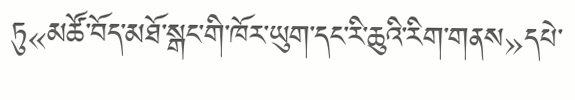ཏུ«མཚོ་བོད་མཐོ་སྒང་གི་ཁོར་ཡུག་དང་རི་ཆུའི་རིག་གནས»དཔེ་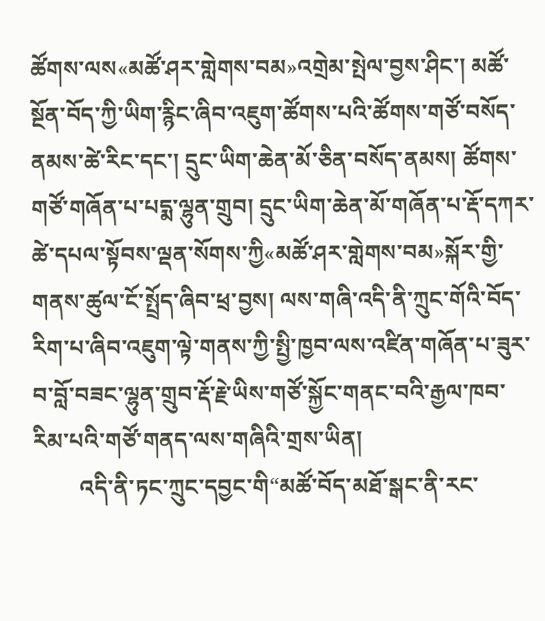ཚོགས་ལས«མཚོ་ཤར་གླེགས་བམ»འགྲེམ་སྤེལ་བྱས་ཤིང་། མཚོ་སྔོན་བོད་ཀྱི་ཡིག་རྙིང་ཞིབ་འཇུག་ཚོགས་པའི་ཚོགས་གཙོ་བསོད་ནམས་ཚེ་རིང་དང་། དྲུང་ཡིག་ཆེན་མོ་ཅིན་བསོད་ནམས། ཚོགས་གཙོ་གཞོན་པ་པདྨ་ལྷུན་གྲུབ། དྲུང་ཡིག་ཆེན་མོ་གཞོན་པ་རྡོ་དཀར་ཚེ་དཔལ་སྟོབས་ལྡན་སོགས་ཀྱི«མཚོ་ཤར་གླེགས་བམ»སྐོར་གྱི་གནས་ཚུལ་ངོ་སྤྲོད་ཞིབ་ཕྲ་བྱས། ལས་གཞི་འདི་ནི་ཀྲུང་གོའི་བོད་རིག་པ་ཞིབ་འཇུག་ལྟེ་གནས་ཀྱི་སྤྱི་ཁྱབ་ལས་འཛིན་གཞོན་པ་ཟུར་བ་བློ་བཟང་ལྷུན་གྲུབ་རྡོ་རྗེ་ཡིས་གཙོ་སྐྱོང་གནང་བའི་རྒྱལ་ཁབ་རིམ་པའི་གཙོ་གནད་ལས་གཞིའི་གྲས་ཡིན།
        འདི་ནི་ཏང་ཀྲུང་དབྱང་གི“མཚོ་བོད་མཐོ་སྒང་ནི་རང་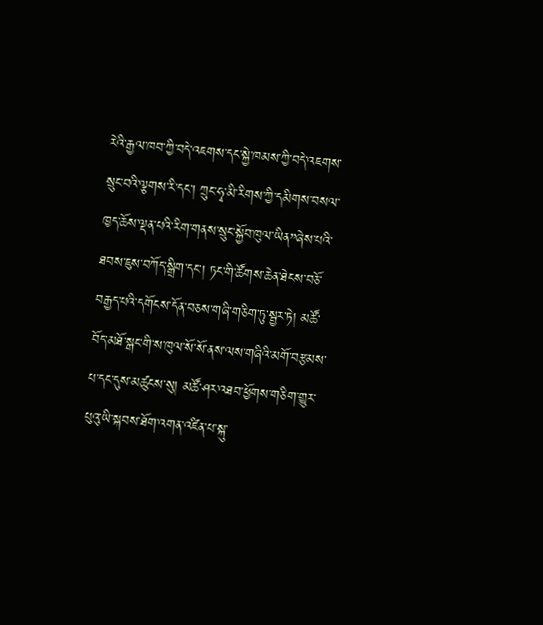རེའི་རྒྱལ་ཁབ་ཀྱི་བདེ་འཇགས་དང་སྐྱེ་ཁམས་ཀྱི་བདེ་འཇགས་སྲུང་བའི་ལྕགས་རི་དང་། ཀྲུང་ཧྭ་མི་རིགས་ཀྱི་དམིགས་བསལ་ཁྱད་ཆོས་ལྡན་པའི་རིག་གནས་སྲུང་སྐྱོབ་ཁུལ་ཡིན”ཞེས་པའི་ཐབས་ཇུས་བཀོད་སྒྲིག་དང་། ཏང་གི་ཚོགས་ཆེན་ཐེངས་བཅོ་བརྒྱད་པའི་དགོངས་དོན་བཅས་གཞི་གཅིག་ཏུ་སྦྱར་ཏེ། མཚོ་བོད་མཐོ་སྒང་གི་ས་ཁུལ་སོ་སོ་ནས་ལས་གཞིའི་མགོ་བརྩམས་པ་དང་དུས་མཚུངས་སུ། མཚོ་ཤར་འཐབ་ཕྱོགས་གཅིག་གྱུར་པུའུ་ཡི་སྐབས་ཐོག་འགན་འཛིན་པ་སྐུ་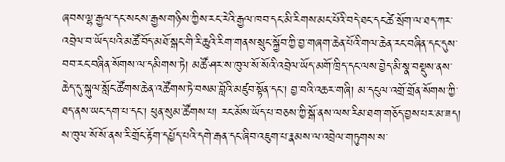ཞབས་ལྷ་རྒྱལ་དང་སངས་རྒྱས་གཉིས་ཀྱིས་རང་རེའི་རྒྱལ་ཁབ་དང་མི་རིགས་མང་པོའི་བདེ་ཐང་དང་ཚེ་སྲོག་ལ་ཐད་ཀར་འབྲེལ་བ་ཡོད་པའི་མཚོ་བོད་མཐོ་སྒང་གི་རི་ཆུའི་རིག་གནས་སྲུང་སྐྱོབ་ཀྱི་བྱ་གཞག་ཆེན་པོའི་གལ་ཆེན་རང་བཞིན་དང་དུས་བབ་རང་བཞིན་སོགས་ལ་དམིགས་ཏེ། མཚོ་ཤར་ས་ཁུལ་སོ་སོའི་འབྲེལ་ཡོད་མགོ་ཁྲིད་དང་ལས་བྱེད་མི་སྣ་བསྡུས་ནས་ཆེད་དུ་སྐུལ་སློང་ཚོགས་ཆེན་འཚོགས་ཏེ་བསམ་བློའི་མཛུབ་སྟོན་དང་། བྱ་བའི་འཆར་གཞི། མ་དངུལ་འགྲོ་གྲོན་སོགས་ཀྱི་ཐད་ནས་ཡང་དག་པ་དང་། ཕུན་སུམ་ཚོགས་པ། རང་མོས་ཡོད་པ་བཅས་ཀྱི་སྒོ་ནས་ལས་རིམ་ཐག་གཅོད་བྱས་པར་མ་ཟད། ས་ཁུལ་སོ་སོ་ནས་རི་གྲོང་རྟོག་དཔྱོད་པའི་དགེ་རྒན་དང་ཞིབ་འཇུག་པ་རྣམས་ལ་འབྲེལ་གཏུགས་ས་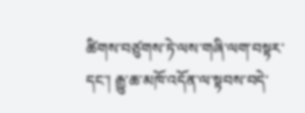ཚིགས་བཙུགས་ཏེ་ལས་གཞི་ལག་བསྟར་དང་། རྒྱུ་ཆ་མཁོ་འདོན་ལ་སྟབས་བདེ་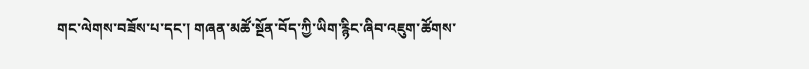གང་ལེགས་བཟོས་པ་དང་། གཞན་མཚོ་སྔོན་བོད་ཀྱི་ཡིག་རྙིང་ཞིབ་འཇུག་ཚོགས་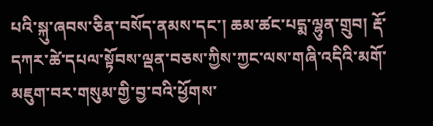པའི་སྐུ་ཞབས་ཅིན་བསོད་ནམས་དང་། ཆམ་ཚང་པདྨ་ལྷུན་གྲུབ། རྡོ་དཀར་ཚེ་དཔལ་སྟོབས་ལྡན་བཅས་ཀྱིས་ཀྱང་ལས་གཞི་འདིའི་མགོ་མཇུག་བར་གསུམ་གྱི་བྱ་བའི་ཕྱོགས་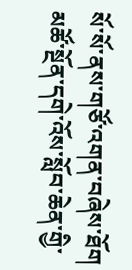སོ་སོ་ནས་གཙོ་འགན་བཞེས་ཐོག མཚོ་སྔོན་དགེ་འོས་སློབ་ཆེན་གྱི་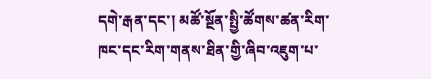དགེ་རྒན་དང་། མཚོ་སྔོན་སྤྱི་ཚོགས་ཚན་རིག་ཁང་དང་རིག་གནས་ཐིན་གྱི་ཞིབ་འཇུག་པ་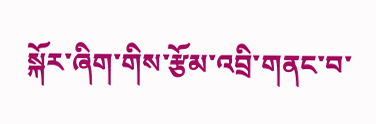སྐོར་ཞིག་གིས་རྩོམ་འབྲི་གནང་བ་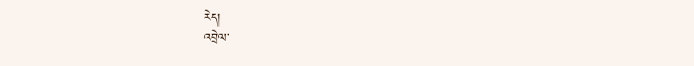རེད།
འབྲེལ་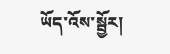ཡོད་འོས་སྦྱོར།